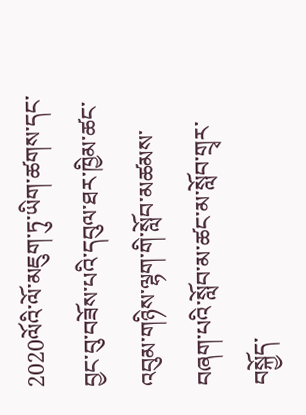2020ལོའི་ལོ་མཇུག་ཏུ་ཡིག་ཚགས་དང་བྱང་བུ་བཟོས་པའི་དབུལ་ཐར་ཁྱིམ་ཚང་འབུམ་གཉིས་ལྷག་གི་སློབ་མཚམས་བཞག་པའི་སློབ་མ་ཚང་མ་སློབ་གྲྭར་བསྐྱོད་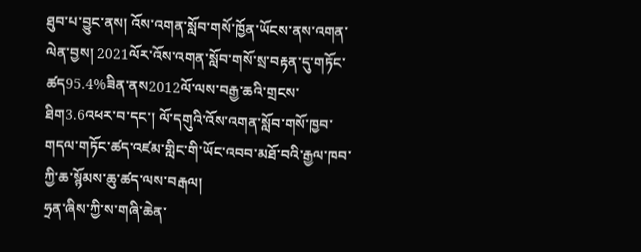ཐུབ་པ་བྱུང་ནས། འོས་འགན་སློབ་གསོ་ཁྱོན་ཡོངས་ནས་འགན་ལེན་བྱས། 2021ལོར་འོས་འགན་སློབ་གསོ་སྲ་བརྟན་དུ་གཏོང་ཚད95.4%ཟིན་ནས2012ལོ་ལས་བརྒྱ་ཆའི་གྲངས་ཐིག3.6འཕར་བ་དང་། ལོ་དགུའི་འོས་འགན་སློབ་གསོ་ཁྱབ་གདལ་གཏོང་ཚད་འཛམ་གླིང་གི་ཡོང་འབབ་མཐོ་བའི་རྒྱལ་ཁབ་ཀྱི་ཆ་སྙོམས་ཆུ་ཚད་ལས་བརྒལ།
ཧྲན་ཞིས་ཀྱི་ས་གཞི་ཆེན་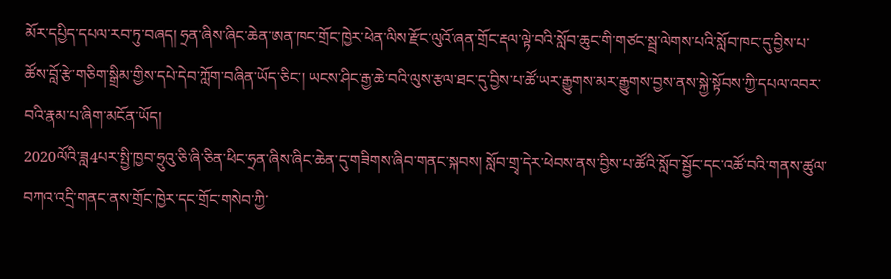མོར་དཔྱིད་དཔལ་རབ་ཏུ་བཞད། ཧྲན་ཞིས་ཞིང་ཆེན་ཨན་ཁང་གྲོང་ཁྱེར་ཕེན་ལིས་རྫོང་ལུའོ་ཞན་གྲོང་རྡལ་ལྟེ་བའི་སློབ་ཆུང་གི་གཙང་སྦྲ་ལེགས་པའི་སློབ་ཁང་དུ་བྱིས་པ་ཚོས་བློ་རྩེ་གཅིག་སྒྲིམ་གྱིས་དཔེ་དེབ་ཀློག་བཞིན་ཡོད་ཅིང་། ཡངས་ཤིང་རྒྱ་ཆེ་བའི་ལུས་རྩལ་ཐང་དུ་བྱིས་པ་ཚོ་ཡར་རྒྱུགས་མར་རྒྱུགས་བྱས་ནས་སྐྱེ་སྟོབས་ཀྱི་དཔལ་འབར་བའི་རྣམ་པ་ཞིག་མངོན་ཡོད།
2020ལོའི་ཟླ4པར་སྤྱི་ཁྱབ་ཧྲུའུ་ཅི་ཞི་ཅིན་ཕིང་ཧྲན་ཞིས་ཞིང་ཆེན་དུ་གཟིགས་ཞིབ་གནང་སྐབས། སློབ་གྲྭ་དེར་ཕེབས་ནས་བྱིས་པ་ཚོའི་སློབ་སྦྱོང་དང་འཚོ་བའི་གནས་ཚུལ་བཀའ་འདྲི་གནང་ནས་གྲོང་ཁྱེར་དང་གྲོང་གསེབ་ཀྱི་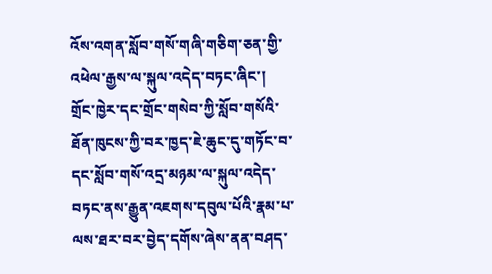འོས་འགན་སློབ་གསོ་གཞི་གཅིག་ཅན་གྱི་འཕེལ་རྒྱས་ལ་སྐུལ་འདེད་བཏང་ཞིང་། གྲོང་ཁྱེར་དང་གྲོང་གསེབ་ཀྱི་སློབ་གསོའི་ཐོན་ཁུངས་ཀྱི་བར་ཁྱད་ཇེ་ཆུང་དུ་གཏོང་བ་དང་སློབ་གསོ་འདྲ་མཉམ་ལ་སྐུལ་འདེད་བཏང་ནས་རྒྱུན་འཇགས་དབུལ་པོའི་རྣམ་པ་ལས་ཐར་བར་བྱེད་དགོས་ཞེས་ནན་བཤད་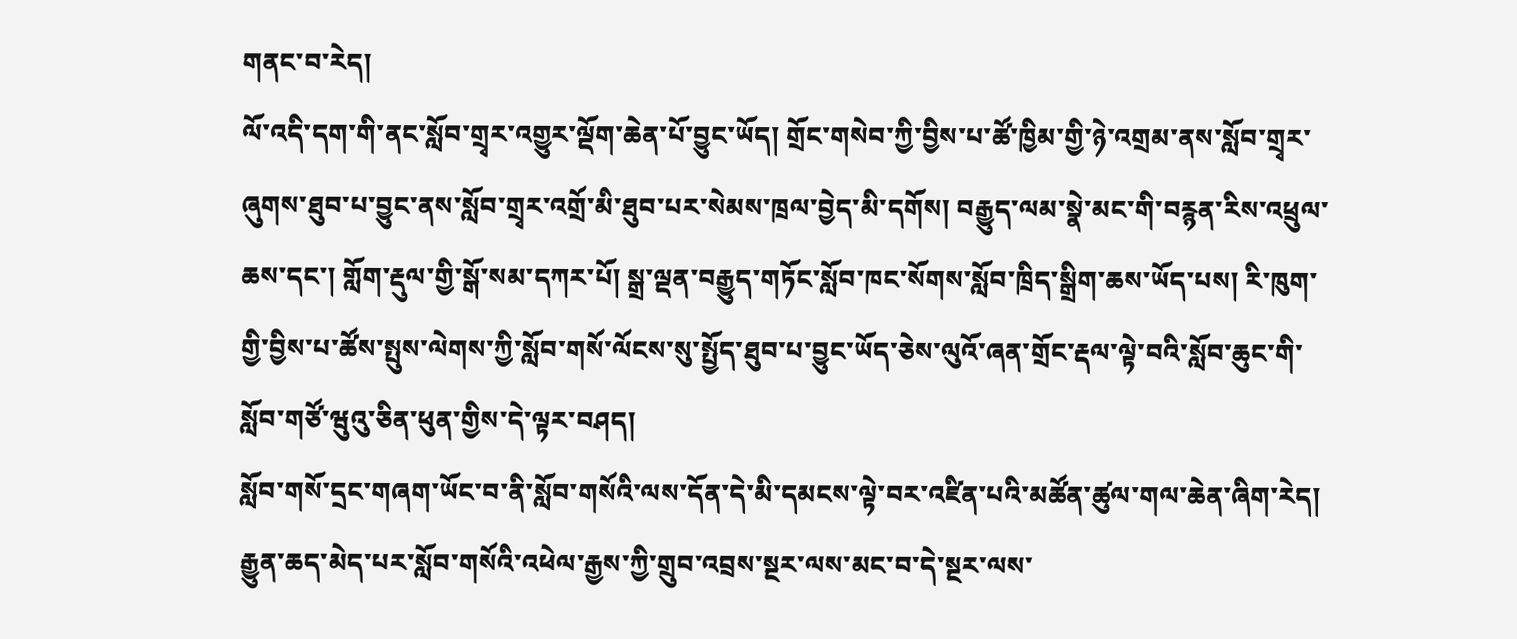གནང་བ་རེད།
ལོ་འདི་དག་གི་ནང་སློབ་གྲྭར་འགྱུར་ལྡོག་ཆེན་པོ་བྱུང་ཡོད། གྲོང་གསེབ་ཀྱི་བྱིས་པ་ཚོ་ཁྱིམ་གྱི་ཉེ་འགྲམ་ནས་སློབ་གྲྭར་ཞུགས་ཐུབ་པ་བྱུང་ནས་སློབ་གྲྭར་འགྲོ་མི་ཐུབ་པར་སེམས་ཁྲལ་བྱེད་མི་དགོས། བརྒྱུད་ལམ་སྣེ་མང་གི་བརྙན་རིས་འཕྲུལ་ཆས་དང་། གློག་རྡུལ་གྱི་སྒོ་སམ་དཀར་པོ། སྒྲ་ལྡན་བརྒྱུད་གཏོང་སློབ་ཁང་སོགས་སློབ་ཁྲིད་སྒྲིག་ཆས་ཡོད་པས། རི་ཁུག་གྱི་བྱིས་པ་ཚོས་སྤུས་ལེགས་ཀྱི་སློབ་གསོ་ལོངས་སུ་སྤྱོད་ཐུབ་པ་བྱུང་ཡོད་ཅེས་ལུའོ་ཞན་གྲོང་རྡལ་ལྟེ་བའི་སློབ་ཆུང་གི་སློབ་གཙོ་ཝུའུ་ཅིན་ཕུན་གྱིས་དེ་ལྟར་བཤད།
སློབ་གསོ་དྲང་གཞག་ཡོང་བ་ནི་སློབ་གསོའི་ལས་དོན་དེ་མི་དམངས་ལྟེ་བར་འཛིན་པའི་མཚོན་ཚུལ་གལ་ཆེན་ཞིག་རེད། རྒྱུན་ཆད་མེད་པར་སློབ་གསོའི་འཕེལ་རྒྱས་ཀྱི་གྲུབ་འབྲས་སྔར་ལས་མང་བ་དེ་སྔར་ལས་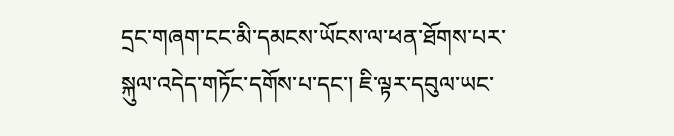དྲང་གཞག་ངང་མི་དམངས་ཡོངས་ལ་ཕན་ཐོགས་པར་སྐུལ་འདེད་གཏོང་དགོས་པ་དང་། ཇི་ལྟར་དབུལ་ཡང་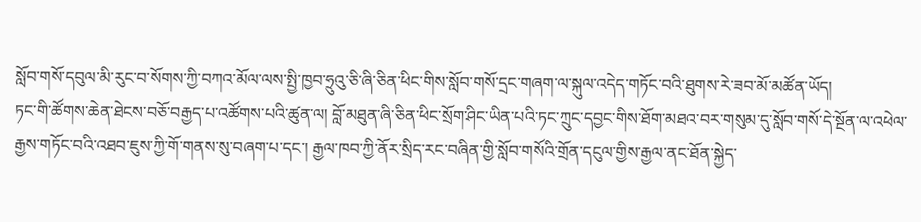སློབ་གསོ་དབུལ་མི་རུང་བ་སོགས་ཀྱི་བཀའ་མོལ་ལས་སྤྱི་ཁྱབ་ཧྲུའུ་ཅི་ཞི་ཅིན་ཕིང་གིས་སློབ་གསོ་དྲང་གཞག་ལ་སྐུལ་འདེད་གཏོང་བའི་ཐུགས་རེ་ཟབ་མོ་མཚོན་ཡོད།
ཏང་གི་ཚོགས་ཆེན་ཐེངས་བཅོ་བརྒྱད་པ་འཚོགས་པའི་ཚུན་ལ། བློ་མཐུན་ཞི་ཅིན་ཕིང་སྲོག་ཤིང་ཡིན་པའི་ཏང་ཀྲུང་དབྱང་གིས་ཐོག་མཐའ་བར་གསུམ་དུ་སློབ་གསོ་དེ་སྔོན་ལ་འཕེལ་རྒྱས་གཏོང་བའི་འཐབ་ཇུས་ཀྱི་གོ་གནས་སུ་བཞག་པ་དང་། རྒྱལ་ཁབ་ཀྱི་ནོར་སྲིད་རང་བཞིན་གྱི་སློབ་གསོའི་གྲོན་དངུལ་གྱིས་རྒྱལ་ནང་ཐོན་སྐྱེད་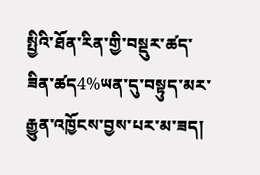སྤྱིའི་ཐོན་རིན་གྱི་བསྡུར་ཚད་ཟིན་ཚད4%ཡན་དུ་བསྟུད་མར་རྒྱུན་འཁྱོངས་བྱས་པར་མ་ཟད།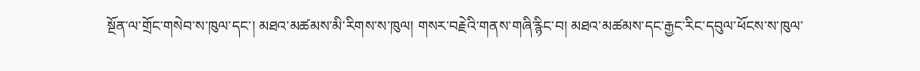སྔོན་ལ་གྲོང་གསེབ་ས་ཁུལ་དང་། མཐའ་མཚམས་མི་རིགས་ས་ཁུལ། གསར་བརྗེའི་གནས་གཞི་རྙིང་བ། མཐའ་མཚམས་དང་རྒྱང་རིང་དབུལ་ཕོངས་ས་ཁུལ་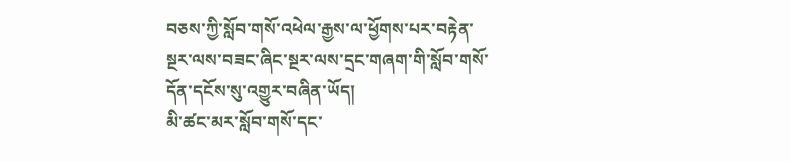བཅས་ཀྱི་སློབ་གསོ་འཕེལ་རྒྱས་ལ་ཕྱོགས་པར་བརྟེན་སྔར་ལས་བཟང་ཞིང་སྔར་ལས་དྲང་གཞག་གི་སློབ་གསོ་དོན་དངོས་སུ་འགྱུར་བཞིན་ཡོད།
མི་ཚང་མར་སློབ་གསོ་དང་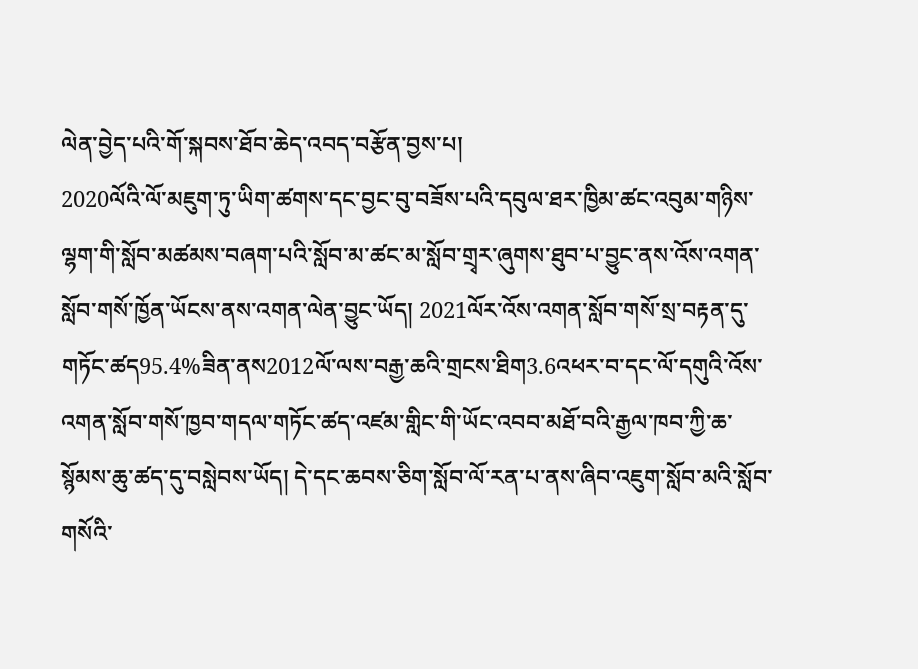ལེན་བྱེད་པའི་གོ་སྐབས་ཐོབ་ཆེད་འབད་བརྩོན་བྱས་པ།
2020ལོའི་ལོ་མཇུག་ཏུ་ཡིག་ཚགས་དང་བྱང་བུ་བཟོས་པའི་དབུལ་ཐར་ཁྱིམ་ཚང་འབུམ་གཉིས་ལྷག་གི་སློབ་མཚམས་བཞག་པའི་སློབ་མ་ཚང་མ་སློབ་གྲྭར་ཞུགས་ཐུབ་པ་བྱུང་ནས་འོས་འགན་སློབ་གསོ་ཁྱོན་ཡོངས་ནས་འགན་ལེན་བྱུང་ཡོད། 2021ལོར་འོས་འགན་སློབ་གསོ་སྲ་བརྟན་དུ་གཏོང་ཚད95.4%ཟིན་ནས2012ལོ་ལས་བརྒྱ་ཆའི་གྲངས་ཐིག3.6འཕར་བ་དང་ལོ་དགུའི་འོས་འགན་སློབ་གསོ་ཁྱབ་གདལ་གཏོང་ཚད་འཛམ་གླིང་གི་ཡོང་འབབ་མཐོ་བའི་རྒྱལ་ཁབ་ཀྱི་ཆ་སྙོམས་ཆུ་ཚད་དུ་བསླེབས་ཡོད། དེ་དང་ཆབས་ཅིག་སློབ་ལོ་རན་པ་ནས་ཞིབ་འཇུག་སློབ་མའི་སློབ་གསོའི་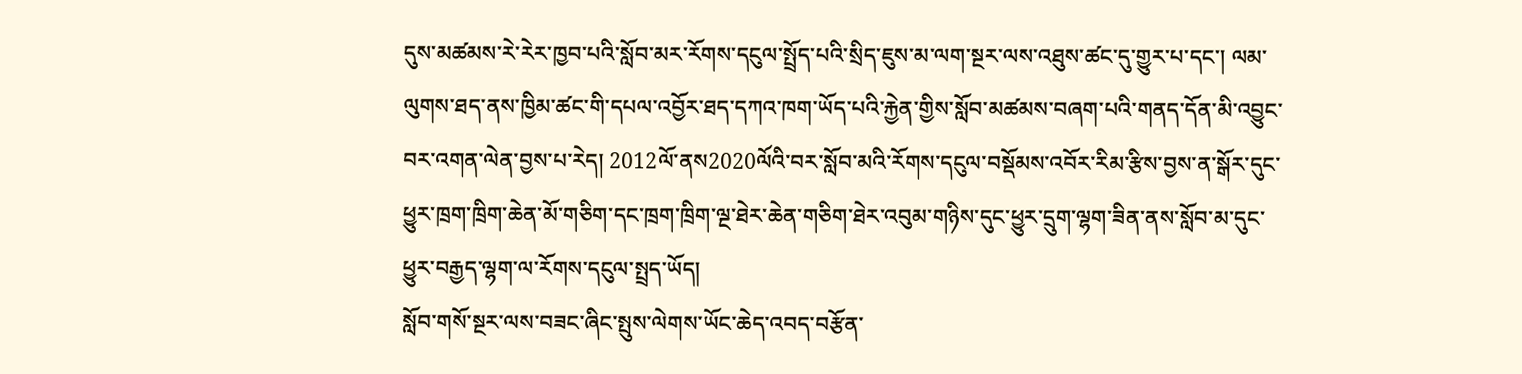དུས་མཚམས་རེ་རེར་ཁྱབ་པའི་སློབ་མར་རོགས་དངུལ་སྤྲོད་པའི་སྲིད་ཇུས་མ་ལག་སྔར་ལས་འཐུས་ཚང་དུ་གྱུར་པ་དང་། ལམ་ལུགས་ཐད་ནས་ཁྱིམ་ཚང་གི་དཔལ་འབྱོར་ཐད་དཀའ་ཁག་ཡོད་པའི་རྐྱེན་གྱིས་སློབ་མཚམས་བཞག་པའི་གནད་དོན་མི་འབྱུང་བར་འགན་ལེན་བྱས་པ་རེད། 2012ལོ་ནས2020ལོའི་བར་སློབ་མའི་རོགས་དངུལ་བསྡོམས་འབོར་རིམ་རྩིས་བྱས་ན་སྒོར་དུང་ཕྱུར་ཁྲག་ཁྲིག་ཆེན་མོ་གཅིག་དང་ཁྲག་ཁྲིག་ལྔ་ཐེར་ཆེན་གཅིག་ཐེར་འབུམ་གཉིས་དུང་ཕྱུར་དྲུག་ལྷག་ཟིན་ནས་སློབ་མ་དུང་ཕྱུར་བརྒྱད་ལྷག་ལ་རོགས་དངུལ་སྤྲད་ཡོད།
སློབ་གསོ་སྔར་ལས་བཟང་ཞིང་སྤུས་ལེགས་ཡོང་ཆེད་འབད་བརྩོན་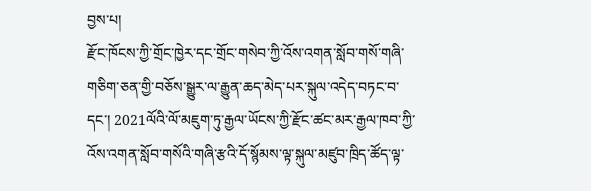བྱས་པ།
རྫོང་ཁོངས་ཀྱི་གྲོང་ཁྱེར་དང་གྲོང་གསེབ་ཀྱི་འོས་འགན་སློབ་གསོ་གཞི་གཅིག་ཅན་གྱི་བཅོས་སྒྱུར་ལ་རྒྱུན་ཆད་མེད་པར་སྐུལ་འདེད་བཏང་བ་དང་། 2021ལོའི་ལོ་མཇུག་ཏུ་རྒྱལ་ཡོངས་ཀྱི་རྫོང་ཚང་མར་རྒྱལ་ཁབ་ཀྱི་འོས་འགན་སློབ་གསོའི་གཞི་རྩའི་དོ་སྙོམས་ལྟ་སྐུལ་མཛུབ་ཁྲིད་ཚོད་ལྟ་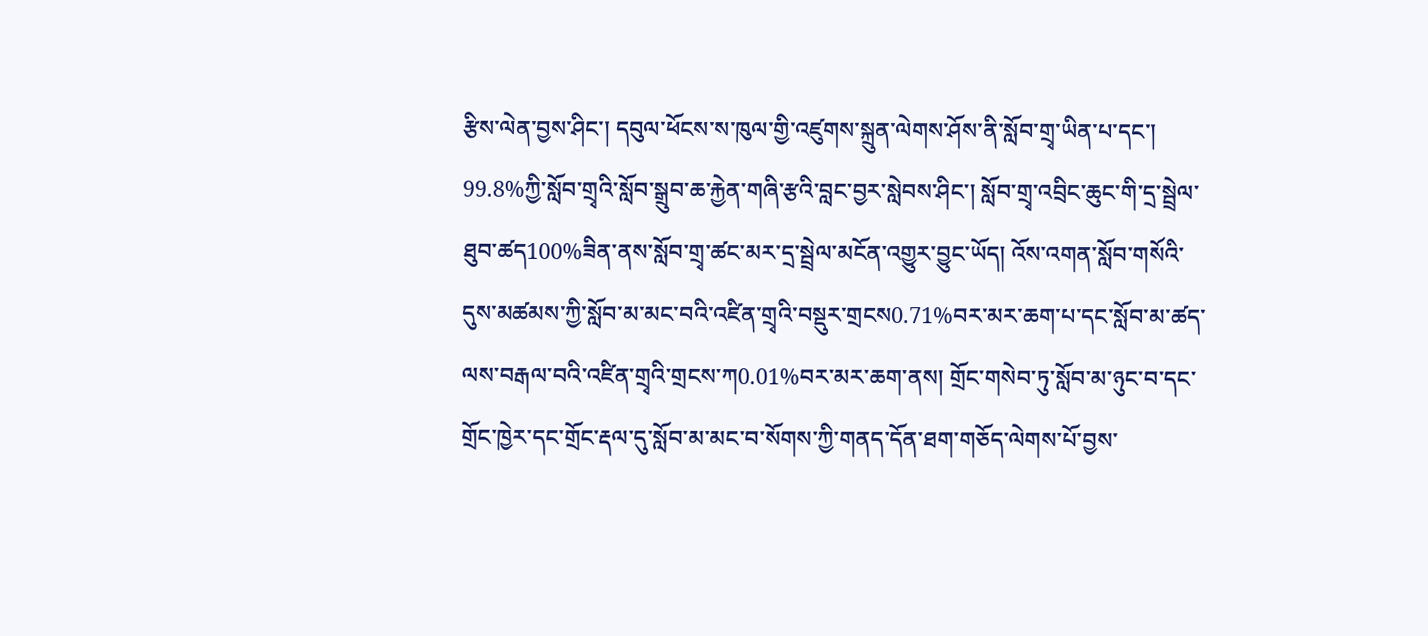རྩིས་ལེན་བྱས་ཤིང་། དབུལ་ཕོངས་ས་ཁུལ་གྱི་འཛུགས་སྐྲུན་ལེགས་ཤོས་ནི་སློབ་གྲྭ་ཡིན་པ་དང་། 99.8%ཀྱི་སློབ་གྲྭའི་སློབ་སྒྲུབ་ཆ་རྐྱེན་གཞི་རྩའི་བླང་བྱར་སླེབས་ཤིང་། སློབ་གྲྭ་འབྲིང་ཆུང་གི་དྲ་སྦྲེལ་ཐུབ་ཚད100%ཟིན་ནས་སློབ་གྲྭ་ཚང་མར་དྲ་སྦྲེལ་མངོན་འགྱུར་བྱུང་ཡོད། འོས་འགན་སློབ་གསོའི་དུས་མཚམས་ཀྱི་སློབ་མ་མང་བའི་འཛིན་གྲྭའི་བསྡུར་གྲངས0.71%བར་མར་ཆག་པ་དང་སློབ་མ་ཚད་ལས་བརྒལ་བའི་འཛིན་གྲྭའི་གྲངས་ཀ0.01%བར་མར་ཆག་ནས། གྲོང་གསེབ་ཏུ་སློབ་མ་ཉུང་བ་དང་གྲོང་ཁྱེར་དང་གྲོང་རྡལ་དུ་སློབ་མ་མང་བ་སོགས་ཀྱི་གནད་དོན་ཐག་གཅོད་ལེགས་པོ་བྱས་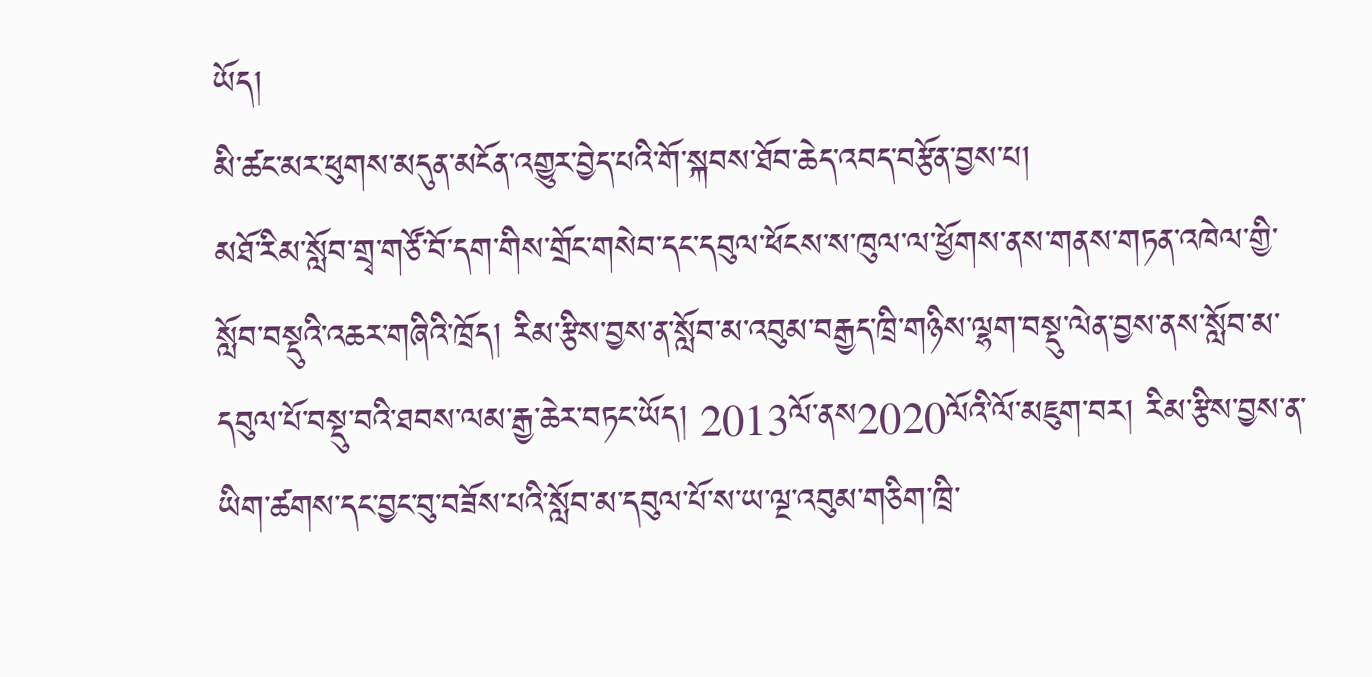ཡོད།
མི་ཚང་མར་ཕུགས་མདུན་མངོན་འགྱུར་བྱེད་པའི་གོ་སྐབས་ཐོབ་ཆེད་འབད་བརྩོན་བྱས་པ།
མཐོ་རིམ་སློབ་གྲྭ་གཙོ་བོ་དག་གིས་གྲོང་གསེབ་དང་དབུལ་ཕོངས་ས་ཁུལ་ལ་ཕྱོགས་ནས་གནས་གཏན་འཁེལ་གྱི་སློབ་བསྡུའི་འཆར་གཞིའི་ཁྲོད། རིམ་རྩིས་བྱས་ན་སློབ་མ་འབུམ་བརྒྱད་ཁྲི་གཉིས་ལྷག་བསྡུ་ལེན་བྱས་ནས་སློབ་མ་དབུལ་པོ་བསྡུ་བའི་ཐབས་ལམ་རྒྱ་ཆེར་བཏང་ཡོད། 2013ལོ་ནས2020ལོའི་ལོ་མཇུག་བར། རིམ་རྩིས་བྱས་ན་ཡིག་ཚགས་དང་བྱང་བུ་བཟོས་པའི་སློབ་མ་དབུལ་པོ་ས་ཡ་ལྔ་འབུམ་གཅིག་ཁྲི་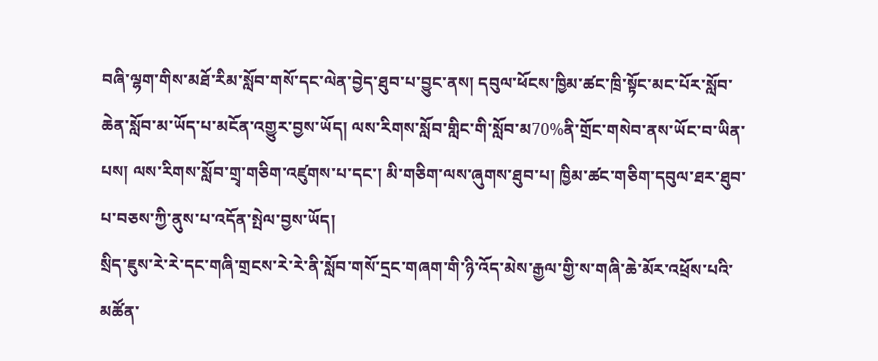བཞི་ལྷག་གིས་མཐོ་རིམ་སློབ་གསོ་དང་ལེན་བྱེད་ཐུབ་པ་བྱུང་ནས། དབུལ་ཕོངས་ཁྱིམ་ཚང་ཁྲི་སྟོང་མང་པོར་སློབ་ཆེན་སློབ་མ་ཡོད་པ་མངོན་འགྱུར་བྱས་ཡོད། ལས་རིགས་སློབ་གླིང་གི་སློབ་མ70%ནི་གྲོང་གསེབ་ནས་ཡོང་བ་ཡིན་པས། ལས་རིགས་སློབ་གྲྭ་གཅིག་འཛུགས་པ་དང་། མི་གཅིག་ལས་ཞུགས་ཐུབ་པ། ཁྱིམ་ཚང་གཅིག་དབུལ་ཐར་ཐུབ་པ་བཅས་ཀྱི་ནུས་པ་འདོན་སྤེལ་བྱས་ཡོད།
སྲིད་ཇུས་རེ་རེ་དང་གཞི་གྲངས་རེ་རེ་ནི་སློབ་གསོ་དྲང་གཞག་གི་ཉི་འོད་མེས་རྒྱལ་གྱི་ས་གཞི་ཆེ་མོར་འཕྲོས་པའི་མཚོན་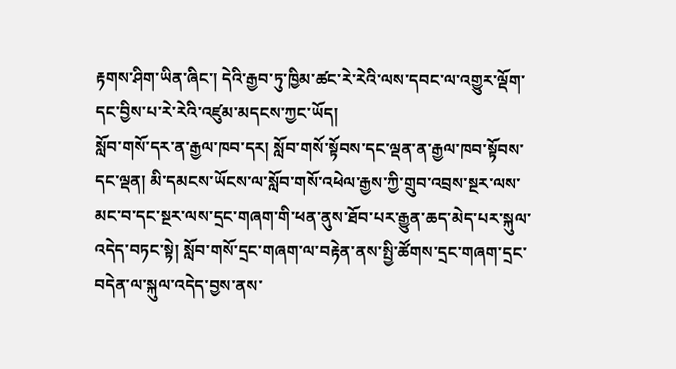རྟགས་ཤིག་ཡིན་ཞིང་། དེའི་རྒྱབ་ཏུ་ཁྱིམ་ཚང་རེ་རེའི་ལས་དབང་ལ་འགྱུར་ལྡོག་དང་བྱིས་པ་རེ་རེའི་འཛུམ་མདངས་ཀྱང་ཡོད།
སློབ་གསོ་དར་ན་རྒྱལ་ཁབ་དར། སློབ་གསོ་སྟོབས་དང་ལྡན་ན་རྒྱལ་ཁབ་སྟོབས་དང་ལྡན། མི་དམངས་ཡོངས་ལ་སློབ་གསོ་འཕེལ་རྒྱས་ཀྱི་གྲུབ་འབྲས་སྔར་ལས་མང་བ་དང་སྔར་ལས་དྲང་གཞག་གི་ཕན་ནུས་ཐོབ་པར་རྒྱུན་ཆད་མེད་པར་སྐུལ་འདེད་བཏང་སྟེ། སློབ་གསོ་དྲང་གཞག་ལ་བརྟེན་ནས་སྤྱི་ཚོགས་དྲང་གཞག་དྲང་བདེན་ལ་སྐུལ་འདེད་བྱས་ནས་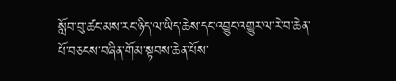སློབ་བུ་ཚང་མས་རང་ཉིད་ལ་ཡིད་ཆེས་དང་འབྱུང་འགྱུར་ལ་རེ་བ་ཆེན་པོ་བཅངས་བཞིན་གོམ་སྟབས་ཆེན་པོས་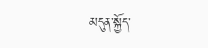མདུན་སྐྱོད་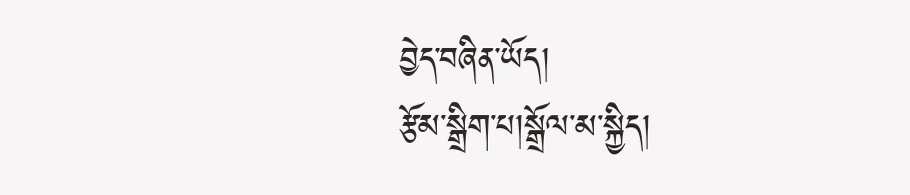བྱེད་བཞིན་ཡོད།
རྩོམ་སྒྲིག་པ།སྒྲོལ་མ་སྐྱིད།